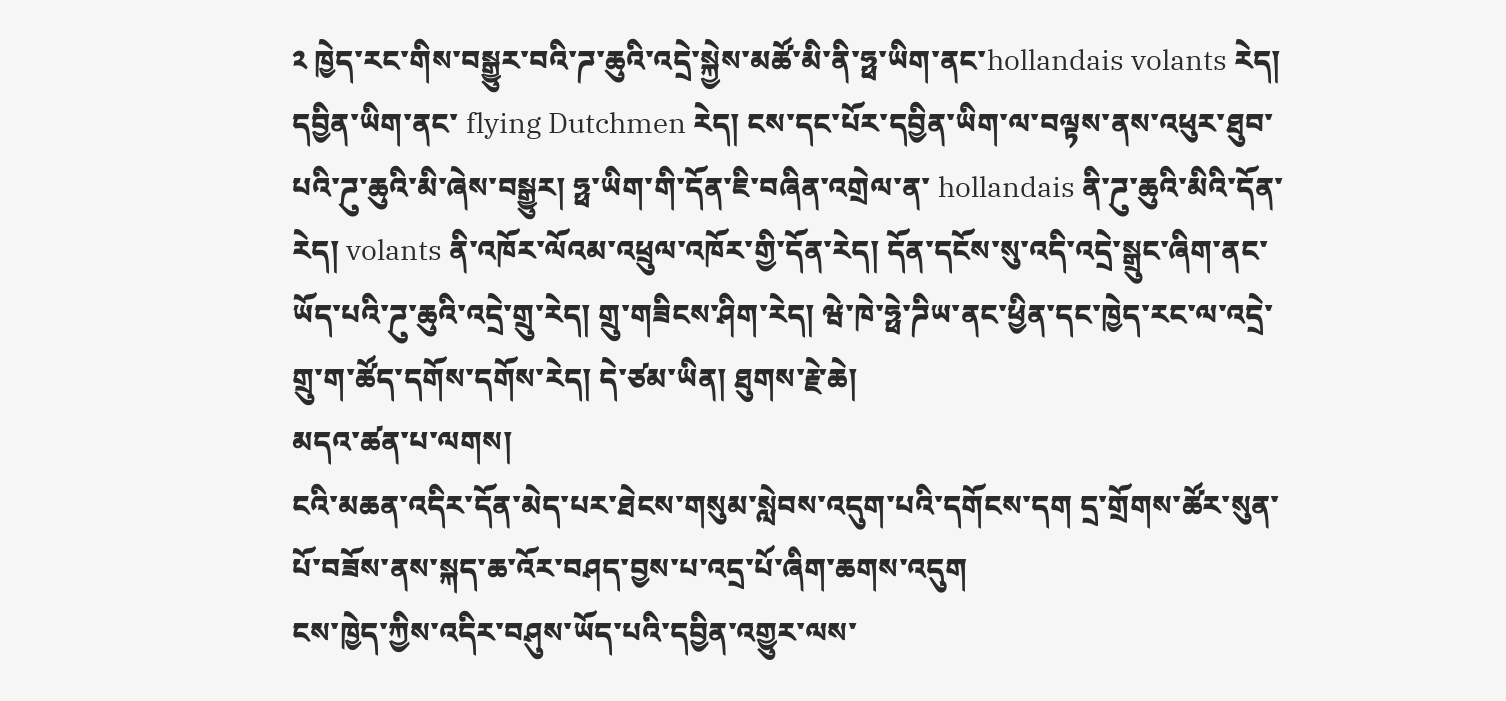༢ ཁྱེད་རང་གིས་བསྒྱུར་བའི་ཌ་ཆུའི་འདྲེ་སྐྱེས་མཚོ་མི་ནི་ཧྥ་ཡིག་ནང་hollandais volants རེད། དབྱིན་ཡིག་ནང་ flying Dutchmen རེད། ངས་དང་པོར་དབྱིན་ཡིག་ལ་བལྟས་ནས་འཕུར་ཐུབ་པའི་ཌུ་ཆུའི་མི་ཞེས་བསྒྱུར། ཧྥ་ཡིག་གི་དོན་ཇི་བཞིན་འགྲེལ་ན་ hollandais ནི་ཌུ་ཆུའི་མིའི་དོན་རེད། volants ནི་འཁོར་ལོའམ་འཕྲུལ་འཁོར་གྱི་དོན་རེད། དོན་དངོས་སུ་འདི་འདྲེ་སྒྲུང་ཞིག་ནང་ཡོད་པའི་ཌུ་ཆུའི་འདྲེ་གྲུ་རེད། གྲུ་གཟིངས་ཤིག་རེད། ཝེ་ཁེ་ཧྥེ་ཌིཡ་ནང་ཕྱིན་དང་ཁྱེད་རང་ལ་འདྲེ་གྲུ་ག་ཚོད་དགོས་དགོས་རེད། དེ་ཙམ་ཡིན། ཐུགས་རྗེ་ཆེ།
མདའ་ཚན་པ་ལགས།
ངའི་མཆན་འདིར་དོན་མེད་པར་ཐེངས་གསུམ་སླེབས་འདུག་པའི་དགོངས་དག དྲ་གྲོགས་ཚོར་སུན་པོ་བཟོས་ནས་སྐད་ཆ་འོར་བཤད་བྱས་པ་འདྲ་པོ་ཞིག་ཆགས་འདུག
ངས་ཁྱེད་ཀྱིས་འདིར་བཤུས་ཡོད་པའི་དབྱིན་འགྱུར་ལས་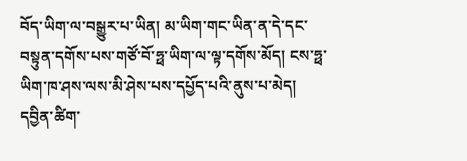བོད་ཡིག་ལ་བསྒྱུར་པ་ཡིན། མ་ཡིག་གང་ཡིན་ན་དེ་དང་བསྟུན་དགོས་པས་གཙོ་བོ་ཧྥ་ཡིག་ལ་ལྟ་དགོས་མོད། ངས་ཧྥ་ཡིག་ཁ་ཤས་ལས་མི་ཤེས་པས་དཔྱོད་པའི་ནུས་པ་མེད།
དབྱིན་ཚིག་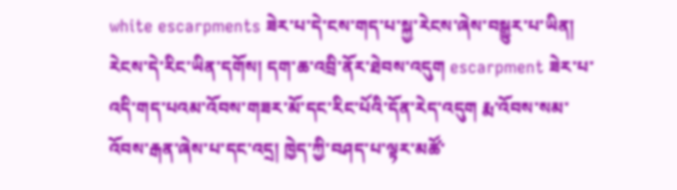white escarpments ཟེར་པ་དེ་ངས་གད་པ་སྐྱ་རེངས་ཞེས་བསྒྱུར་པ་ཡིན། རེངས་དེ་རིང་ཡིན་དགོས། དག་ཆ་འབྲི་ནོར་ཐེབས་འདུག escarpment ཟེར་པ་འདི་གད་པའམ་འོབས་གཟར་མོ་དང་རིང་པོའི་དོན་རེད་འདུག རྨ་འོབས་སམ་འོབས་རྒན་ཞེས་པ་དང་འདྲ། ཁྱེད་ཀྱི་བཤད་པ་ལྟར་མཚོ་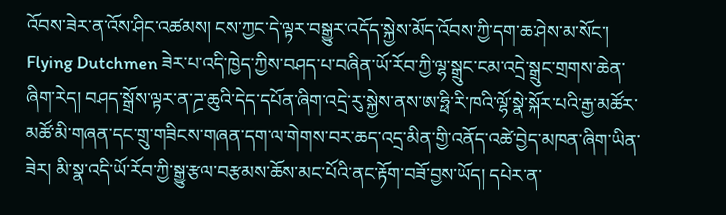འོབས་ཟེར་ན་འོས་ཤིང་འཚམས། ངས་ཀྱང་དེ་ལྟར་བསྒྱུར་འདོད་སྐྱེས་མོད་འོབས་ཀྱི་དག་ཆ་ཤེས་མ་སོང་།
Flying Dutchmen ཟེར་པ་འདི་ཁྱེད་ཀྱིས་བཤད་པ་བཞིན་ཡོ་རོབ་ཀྱི་ལྷ་སྒྲུང་ངམ་འདྲེ་སྒྲུང་གྲགས་ཆེན་ཞིག་རེད། བཤད་སྒྲོས་ལྟར་ན་ཌྲ་ཆུའི་དེད་དཔོན་ཞིག་འདྲེ་རུ་སྐྱེས་ནས་ཨ་ཧྥི་རི་ཁའི་ལྷོ་སྣེ་སྐོར་པའི་རྒྱ་མཚོར་མཚོ་མི་གཞན་དང་གྲུ་གཟིངས་གཞན་དག་ལ་གེགས་བར་ཆད་འདྲ་མིན་གྱི་འནོད་འཚེ་བྱེད་མཁན་ཞིག་ཡིན་ཟེར། མི་སྣ་འདི་ཡོ་རོབ་ཀྱི་སྒྱུ་རྩལ་བརྩམས་ཆོས་མང་པོའི་ནང་རྟོག་བཟོ་བྱས་ཡོད། དཔེར་ན་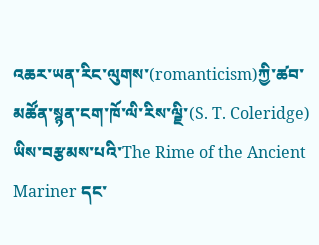འཆར་ཡན་རིང་ལུགས་(romanticism)ཀྱི་ཚབ་མཚོན་སྙན་ངག་ཁོ་ལི་རིས་ལྗི་(S. T. Coleridge) ཡིས་བརྩམས་པའི་The Rime of the Ancient Mariner དང་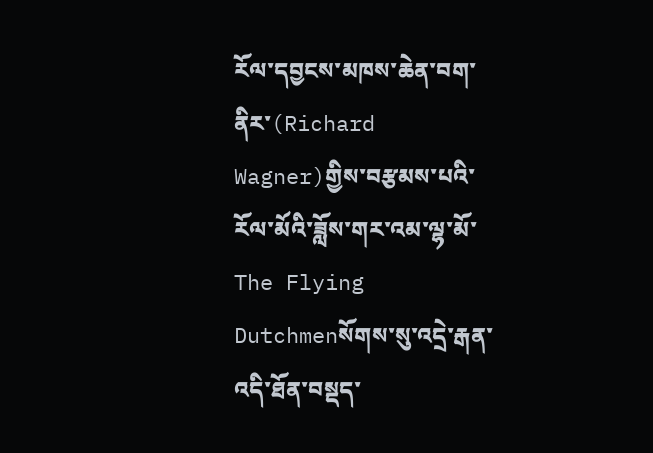རོལ་དབྱངས་མཁས་ཆེན་བག་ནིར་(Richard Wagner)གྱིས་བརྩམས་པའི་རོལ་མོའི་ཟློས་གར་འམ་ལྷ་མོ་The Flying Dutchmenསོགས་སུ་འདྲེ་རྒན་འདི་ཐོན་བསྡད་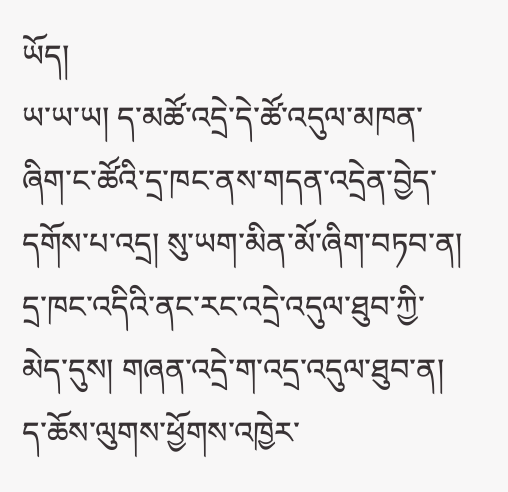ཡོད།
ཡ་ཡ་ཡ། ད་མཚོ་འདྲེ་དེ་ཚོ་འདུལ་མཁན་ཞིག་ང་ཚོའི་དྲ་ཁང་ནས་གདན་འདྲེན་བྱེད་དགོས་པ་འདྲ། སུ་ཡག་མིན་མོ་ཞིག་བཏབ་ན།
དྲ་ཁང་འདིའི་ནང་རང་འདྲེ་འདུལ་ཐུབ་ཀྱི་མེད་དུས། གཞན་འདྲེ་ག་འདྲ་འདུལ་ཐུབ་ན། ད་ཆོས་ལུགས་ཕྱོགས་འཁྱེར་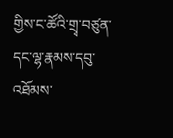གྱིས་ང་ཚོའི་གྲྭ་བཙུན་དང་ལྷ་རྣམས་དབུ་འཐོམས་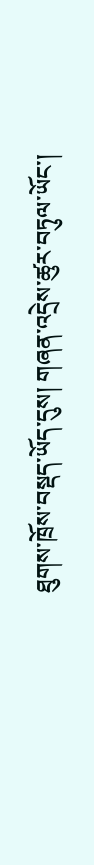ཐུགས་ཁྲོས་བསྡད་ཡོད་དུས། གཞན་འདྲེས་ཚུར་བཏུལ་ཡོང་།